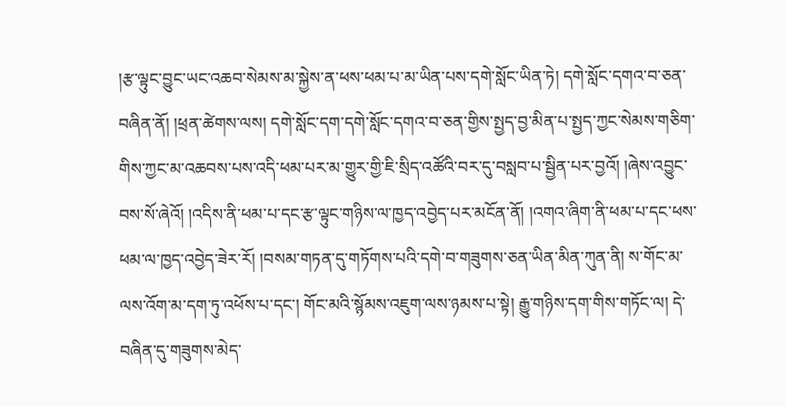།རྩ་ལྟུང་བྱུང་ཡང་འཆབ་སེམས་མ་སྐྱེས་ན་ཕས་ཕམ་པ་མ་ཡིན་པས་དགེ་སློང་ཡིན་ཏེ། དགེ་སློང་དགའ་བ་ཅན་བཞིན་ནོ། །ཕྲན་ཚེགས་ལས། དགེ་སློང་དག་དགེ་སློང་དགའ་བ་ཅན་གྱིས་སྤྱད་བྱ་མིན་པ་སྤྱད་ཀྱང་སེམས་གཅིག་གིས་ཀྱང་མ་འཆབས་པས་འདི་ཕམ་པར་མ་གྱུར་གྱི་ཇི་སྲིད་འཚོའི་བར་དུ་བསླབ་པ་སྦྱིན་པར་བྱའོ། །ཞེས་འབྱུང་བས་སོ་ཞེའོ། །འདིས་ནི་ཕམ་པ་དང་རྩ་ལྟུང་གཉིས་ལ་ཁྱད་འབྱེད་པར་མངོན་ནོ། །འགའ་ཞིག་ནི་ཕམ་པ་དང་ཕས་ཕམ་ལ་ཁྱད་འབྱེད་ཟེར་རོ། །བསམ་གཏན་དུ་གཏོགས་པའི་དགེ་བ་གཟུགས་ཅན་ཡིན་མིན་ཀུན་ནི། ས་གོང་མ་ལས་འོག་མ་དག་ཏུ་འཕོས་པ་དང་། གོང་མའི་སྙོམས་འཇུག་ལས་ཉམས་པ་སྟེ། རྒྱུ་གཉིས་དག་གིས་གཏོང་ལ། དེ་བཞིན་དུ་གཟུགས་མེད་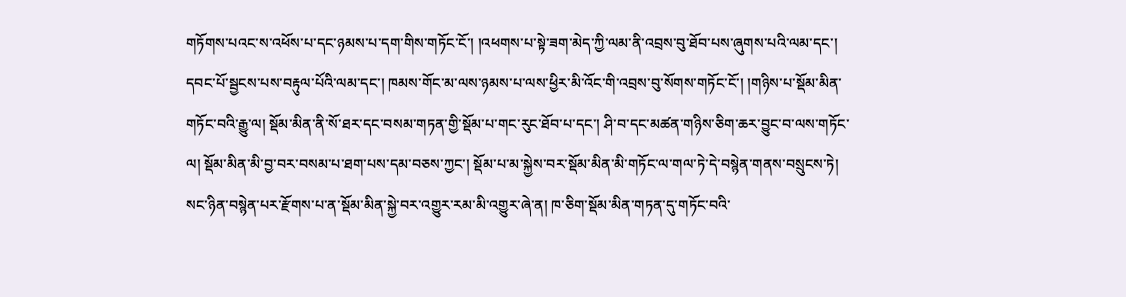གཏོགས་པའང་ས་འཕོས་པ་དང་ཉམས་པ་དག་གིས་གཏོང་ངོ་། །འཕགས་པ་སྟེ་ཟག་མེད་ཀྱི་ལམ་ནི་འབྲས་བུ་ཐོབ་པས་ཞུགས་པའི་ལམ་དང་། དབང་པོ་སྦྱངས་པས་བརྟུལ་པོའི་ལམ་དང་། ཁམས་གོང་མ་ལས་ཉམས་པ་ལས་ཕྱིར་མི་འོང་གི་འབྲས་བུ་སོགས་གཏོང་ངོ་། །གཉིས་པ་སྡོམ་མིན་གཏོང་བའི་རྒྱུ་ལ། སྡོམ་མིན་ནི་སོ་ཐར་དང་བསམ་གཏན་གྱི་སྡོམ་པ་གང་རུང་ཐོབ་པ་དང་། ཤི་བ་དང་མཚན་གཉིས་ཅིག་ཆར་བྱུང་བ་ལས་གཏོང་ལ། སྡོམ་མིན་མི་བྱ་བར་བསམ་པ་ཐག་པས་དམ་བཅས་ཀྱང་། སྡོམ་པ་མ་སྐྱེས་བར་སྡོམ་མིན་མི་གཏོང་ལ་གལ་ཏེ་དེ་བསྙེན་གནས་བསྲུངས་ཏེ། སང་ཉིན་བསྙེན་པར་རྫོགས་པ་ན་སྡོམ་མིན་སྐྱེ་བར་འགྱུར་རམ་མི་འགྱུར་ཞེ་ན། ཁ་ཅིག་སྡོམ་མིན་གཏན་དུ་གཏོང་བའི་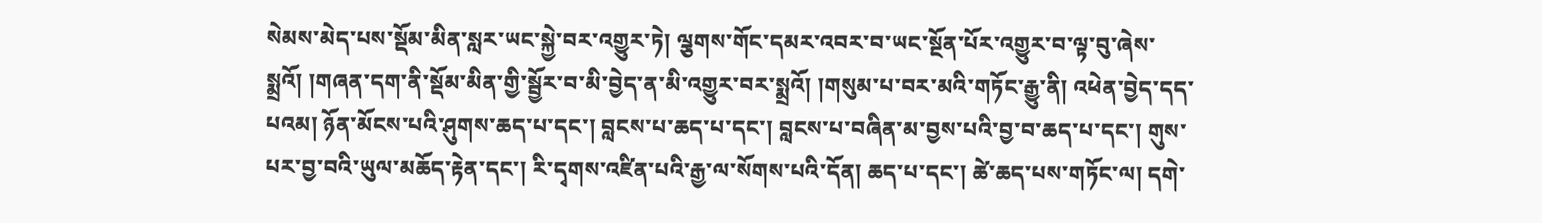སེམས་མེད་པས་སྡོམ་མིན་སླར་ཡང་སྐྱེ་བར་འགྱུར་ཏེ། ལྕགས་གོང་དམར་འབར་བ་ཡང་སྔོན་པོར་འགྱུར་བ་ལྟ་བུ་ཞེས་སྨྲའོ། །གཞན་དག་ནི་སྡོམ་མིན་གྱི་སྦྱོར་བ་མི་བྱེད་ན་མི་འགྱུར་བར་སྨྲའོ། །གསུམ་པ་བར་མའི་གཏོང་རྒྱུ་ནི། འཕེན་བྱེད་དད་པའམ། ཉོན་མོངས་པའི་ཤུགས་ཆད་པ་དང་། བླངས་པ་ཆད་པ་དང་། བླངས་པ་བཞིན་མ་བྱས་པའི་བྱ་བ་ཆད་པ་དང་། གུས་པར་བྱ་བའི་ཡུལ་མཆོད་རྟེན་དང་། རི་དྭགས་འཛིན་པའི་རྒྱ་ལ་སོགས་པའི་དོན། ཆད་པ་དང་། ཚེ་ཆད་པས་གཏོང་ལ། དགེ་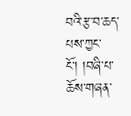བའི་རྩ་བ་ཆད་པས་ཀྱང་ངོ་། །བཞི་པ་ཆོས་གཞན་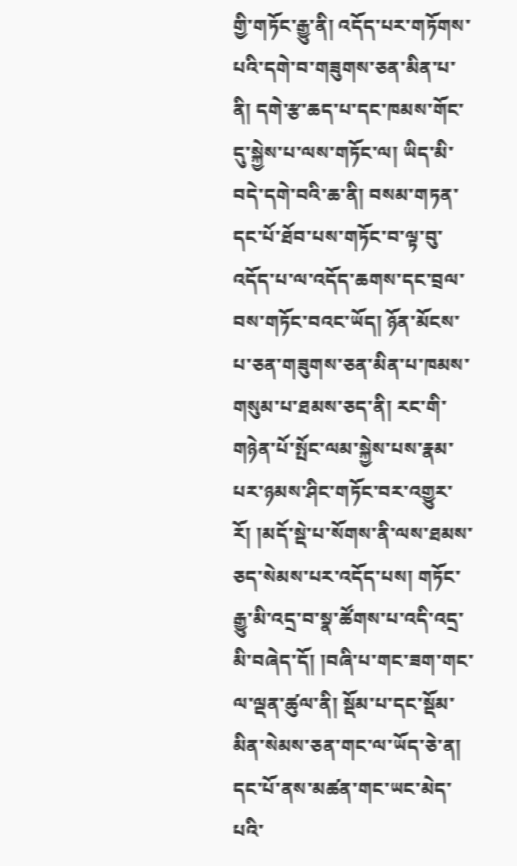གྱི་གཏོང་རྒྱུ་ནི། འདོད་པར་གཏོགས་པའི་དགེ་བ་གཟུགས་ཅན་མིན་པ་ནི། དགེ་རྩ་ཆད་པ་དང་ཁམས་གོང་དུ་སྐྱེས་པ་ལས་གཏོང་ལ། ཡིད་མི་བདེ་དགེ་བའི་ཆ་ནི། བསམ་གཏན་དང་པོ་ཐོབ་པས་གཏོང་བ་ལྟ་བུ་འདོད་པ་ལ་འདོད་ཆགས་དང་བྲལ་བས་གཏོང་བའང་ཡོད། ཉོན་མོངས་པ་ཅན་གཟུགས་ཅན་མིན་པ་ཁམས་གསུམ་པ་ཐམས་ཅད་ནི། རང་གི་གཉེན་པོ་སྤོང་ལམ་སྐྱེས་པས་རྣམ་པར་ཉམས་ཤིང་གཏོང་བར་འགྱུར་རོ། །མདོ་སྡེ་པ་སོགས་ནི་ལས་ཐམས་ཅད་སེམས་པར་འདོད་པས། གཏོང་རྒྱུ་མི་འདྲ་བ་སྣ་ཚོགས་པ་འདི་འདྲ་མི་བཞེད་དོ། །བཞི་པ་གང་ཟག་གང་ལ་ལྡན་ཚུལ་ནི། སྡོམ་པ་དང་སྡོམ་མིན་སེམས་ཅན་གང་ལ་ཡོད་ཅེ་ན། དང་པོ་ནས་མཚན་གང་ཡང་མེད་པའི་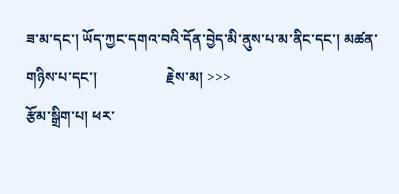ཟ་མ་དང་། ཡོད་ཀྱང་དགའ་བའི་དོན་བྱེད་མི་ནུས་པ་མ་ནིང་དང་། མཚན་གཉིས་པ་དང་།                   རྗེས་མ། >>>
རྩོམ་སྒྲིག་པ། ཕར་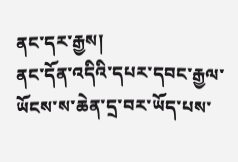ནང་དར་རྒྱས།
ནང་དོན་འདིའི་དཔར་དབང་རྒྱལ་ཡོངས་ས་ཆེན་དྲ་བར་ཡོད་པས་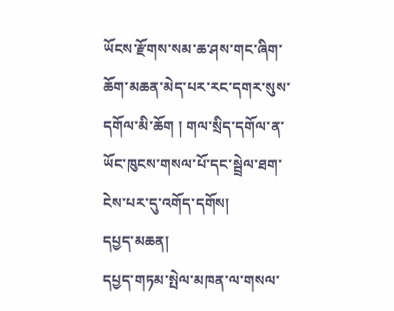ཡོངས་རྫོགས་སམ་ཆ་ཤས་གང་ཞིག་ཆོག་མཆན་མེད་པར་རང་དགར་སུས་དགོལ་མི་ཆོག ། གལ་སྲིད་དགོལ་ན་ཡོང་ཁུངས་གསལ་པོ་དང་སྦྲེལ་ཐག་ངེས་པར་དུ་འགོད་དགོས།
དཔྱད་མཆན།
དཔྱད་གཏམ་སྤེལ་མཁན་ལ་གསལ་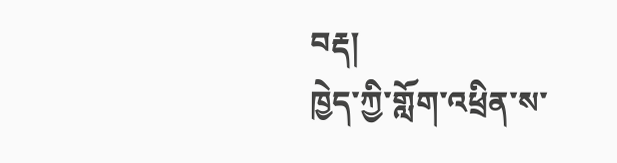བརྡ།
ཁྱེད་ཀྱི་གློག་འཕྲིན་ས་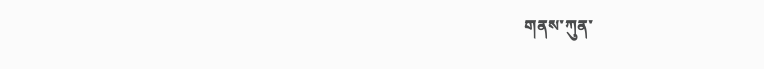གནས་ཀུན་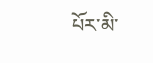པོར་མི་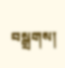བསྒྲགས།